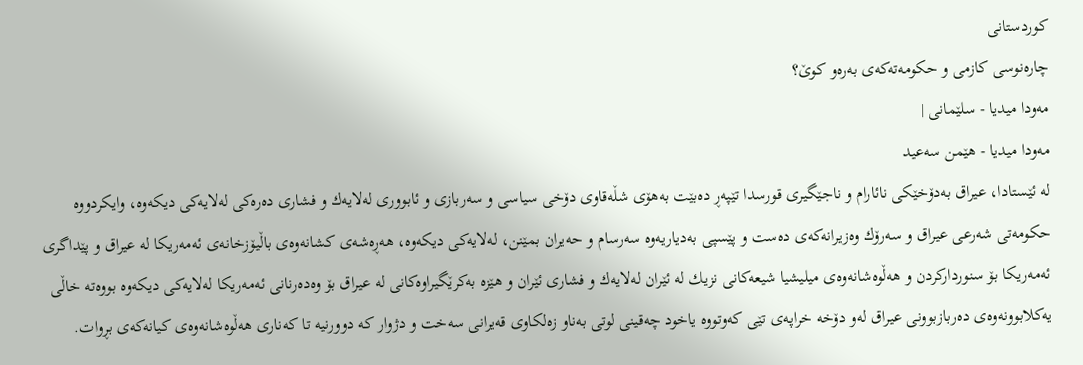کوردستانی
چارەنوسی کازمی و حکومەتەکەی بەرەو کوێ؟
مەودا میدیا - سلێمانی |
مەودا میدیا - هێمن سەعید
لە ئێستادا، عیراق بەدۆخێكی نائارام و ناجێگیری قورسدا تێپەڕ دەبێت بەهۆی شڵەقاوی دۆخی سیاسی و سەربازی و ئابووری لەلایەك و فشاری دەرەكی لەلایەكی دیكەوە، وایكردووە حكومەتی شەرعی عیراق و سەرۆك وەزیرانەكەی دەست و پێسپی بەدیاریەوە سەرسام و حەیران بمێنن، لەلایەكی دیكەوە، هەڕەشەی كشانەوەی باڵیۆزخانەی ئەمەریكا لە عیراق و پێداگری ئەمەریكا بۆ سنورداركردن و هەڵوەشانەوەی میلیشیا شیعەكانی نزیك لە ئێران لەلایەك و فشاری ئێران و هێزە بەكرێگیراوەكانی لە عیراق بۆ وەدەرنانی ئەمەریكا لەلایەكی دیكەوە بووەتە خاڵی یەكلابوونەوەی دەربازبوونی عیراق لەو دۆخە خراپەی تێی كەوتووە یاخود چەقینی لوتی بەناو زەلكاوی قەیرانی سەخت و دژوار كە دوورنیە تا كەناری هەڵوەشانەوەی كیانەكەی بڕوات.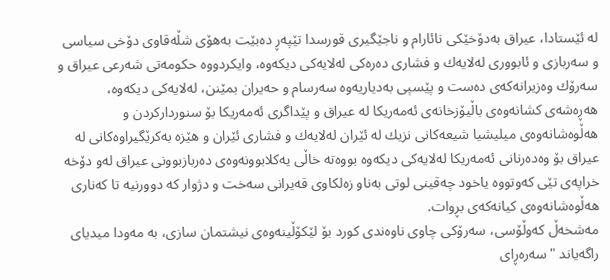لە ئێستادا، عیراق بەدۆخێكی نائارام و ناجێگیری قورسدا تێپەڕ دەبێت بەهۆی شڵەقاوی دۆخی سیاسی و سەربازی و ئابووری لەلایەك و فشاری دەرەكی لەلایەكی دیكەوە، وایكردووە حكومەتی شەرعی عیراق و سەرۆك وەزیرانەكەی دەست و پێسپی بەدیاریەوە سەرسام و حەیران بمێنن، لەلایەكی دیكەوە، هەڕەشەی كشانەوەی باڵیۆزخانەی ئەمەریكا لە عیراق و پێداگری ئەمەریكا بۆ سنورداركردن و هەڵوەشانەوەی میلیشیا شیعەكانی نزیك لە ئێران لەلایەك و فشاری ئێران و هێزە بەكرێگیراوەكانی لە عیراق بۆ وەدەرنانی ئەمەریكا لەلایەكی دیكەوە بووەتە خاڵی یەكلابوونەوەی دەربازبوونی عیراق لەو دۆخە خراپەی تێی كەوتووە یاخود چەقینی لوتی بەناو زەلكاوی قەیرانی سەخت و دژوار كە دوورنیە تا كەناری هەڵوەشانەوەی كیانەكەی بڕوات.
مەشخەڵ كەوڵۆسی، سەرۆكی چاوی ناوەندی كورد بۆ لێكۆڵینەوەی نیشتمان سازی، بە مەودا میدیای راگەیاند "سەرەڕای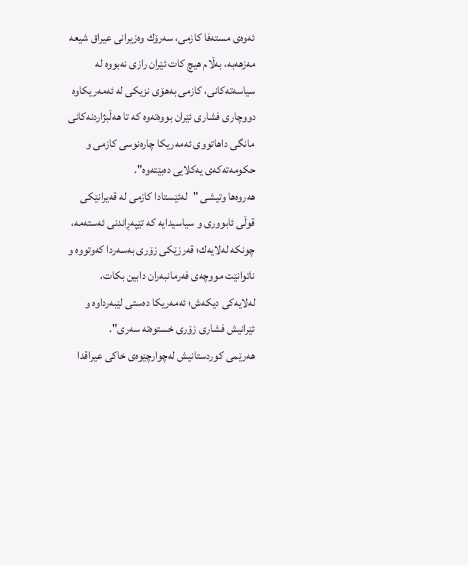ئەوەی مستەفا كازمی، سەرۆك وەزیرانی عیراق شیعە مەزهەبە، بەڵام هیچ كات ئێران رازی نەبووە لە سیاسەتەكانی، كازمی بەهۆی نزیكی لە ئەمەریكاوە دووچاری فشاری ئێران بووەتەوە كە تا هەڵبژاردنەكانی مانگی داهاتووی ئەمەریكا چارەنوسی كازمی و حكومەتەكەی یەكلایی دەبێتەوە".
هەروەها وتیشی "لەئێستادا كازمی لە قەیرانێكی قوڵی ئابووری و سیاسیدایە كە تێپەڕاندنی ئەستەمە، چونكە لەلایەك؛ قەرزێكی زۆری بەسەردا كەوتووە و ناتوانێت مووچەی فەرمانبەران دابین بكات، لەلایەكی دیكەش؛ ئەمەریكا دەستی لێبەرداوە و ئێرانیش فشاری زۆری خستوەتە سەری".
هەرێمی كوردستانیش لەچوارچێوەی خاكی عیراقدا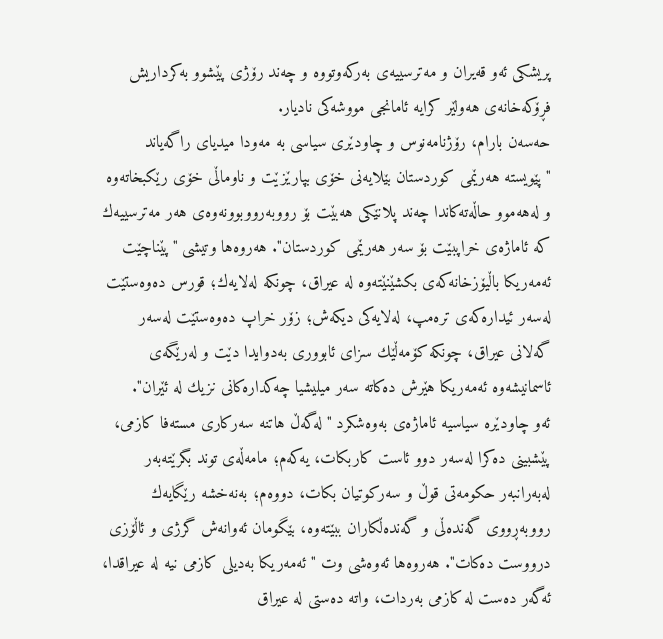پریشكی ئەو قەیران و مەترسییەی بەركەوتووە و چەند رۆژی پێشوو بەكرداریش فڕۆكەخانەی هەولێر كرایە ئامانجی مووشەكی نادیار.
حەسەن بارام، رۆژنامەنوس و چاودێری سیاسی بە مەودا میدیای راگەیاند "پێویستە هەرێمی كوردستان بێلایەنی خۆی بپارێزێت و ناوماڵی خۆی رێكبخاتەوە و لەهەموو حاڵەتەكاندا چەند پلانێكی هەبێت بۆ رووبەرووبوونەوەی هەر مەترسییەك كە ئاماژەی خراپبێت بۆ سەر هەرێمی كوردستان". هەروەها وتیشی "پێناچێت ئەمەریكا باڵیۆزخانەكەی بكشێنێتەوە لە عیراق، چونكە لەلایەك؛ قورس دەوەستێت لەسەر ئیدارەكەی ترەمپ، لەلایەكی دیكەش؛ زۆر خراپ دەوەستێت لەسەر گەلانی عیراق، چونكە كۆمەڵێك سزای ئابووری بەدوایدا دێت و لەرێگەی ئاسمانیشەوە ئەمەریكا هێرش دەكاتە سەر میلیشیا چەكدارەكانی نزیك لە ئێران".
ئەو چاودێرە سیاسیە ئاماژەی بەوەشكرد "لەگەڵ هاتنە سەركاری مستەفا كازمی، پێشبینی دەكرا لەسەر دوو ئاست كاربكات، یەكەم؛ مامەڵەی توند بگرێتەبەر لەبەرانبەر حكومەتی قوڵ و سەركوتیان بكات، دووەم؛ بەنەخشە رێگایەك رووبەڕووی گەندەڵی و گەندەڵكاران ببێتەوە، بێگومان ئەوانەش گرژی و ئاڵۆزی درووست دەكات". هەروەها ئەوەشی وت "ئەمەریكا بەدیلی كازمی نیە لە عیراقدا، ئەگەر دەست لە كازمی بەردات، واتە دەستی لە عیراق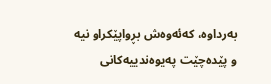بەرداوە، كەئەوەش بڕواپێكراو نیە و پێدەچێت پەیوەندییەكانی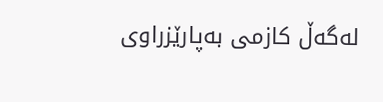لەگەڵ كازمی بەپارێزراوی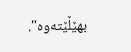بهێڵێتەوە".